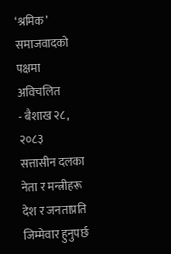‘श्रमिक’ समाजवादको पक्षमा अविचलित
- बैशाख २८, २०८३
सत्तासीन दलका नेता र मन्त्रीहरू देश र जनताप्रति जिम्मेवार हुनुपर्छ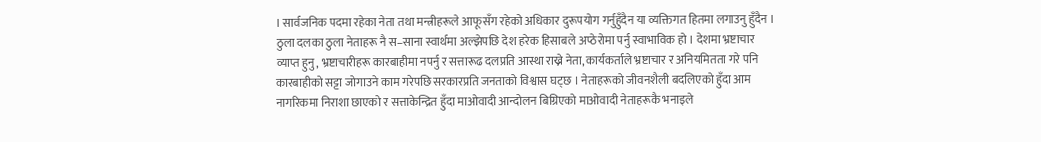। सार्वजनिक पदमा रहेका नेता तथा मन्त्रीहरूले आफूसँग रहेको अधिकार दुरूपयोग गर्नुहुँदैन या व्यक्तिगत हितमा लगाउनु हुँदैन । ठुला दलका ठुला नेताहरू नै स–साना स्वार्थमा अल्झेपछि देश हरेक हिसाबले अप्ठेरोमा पर्नु स्वाभाविक हो । देशमा भ्रष्टाचार व्याप्त हुनु, भ्रष्टाचारीहरू कारबाहीमा नपर्नु र सत्तारूढ दलप्रति आस्था राख्ने नेता, कार्यकर्ताले भ्रष्टाचार र अनियमितता गरे पनि कारबाहीको सट्टा जोगाउने काम गरेपछि सरकारप्रति जनताको विश्वास घट्छ । नेताहरूको जीवनशैली बदलिएको हुँदा आम नागरिकमा निराशा छाएको र सत्ताकेन्द्रित हुँदा माओवादी आन्दोलन बिग्रिएको माओवादी नेताहरूकै भनाइले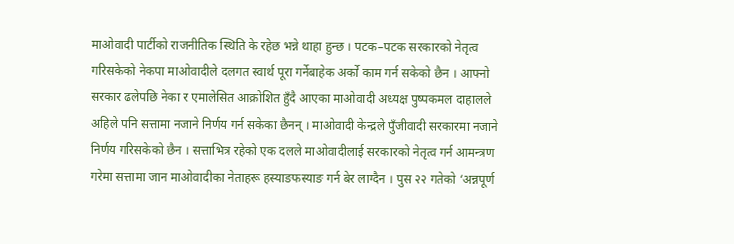माओवादी पार्टीको राजनीतिक स्थिति के रहेछ भन्ने थाहा हुन्छ । पटक–पटक सरकारको नेतृत्व गरिसकेको नेकपा माओवादीले दलगत स्वार्थ पूरा गर्नेबाहेक अर्को काम गर्न सकेको छैन । आफ्नो सरकार ढलेपछि नेका र एमालेसित आक्रोशित हुँदै आएका माओवादी अध्यक्ष पुष्पकमल दाहालले अहिले पनि सत्तामा नजाने निर्णय गर्न सकेका छैनन् । माओवादी केन्द्रले पुँजीवादी सरकारमा नजाने निर्णय गरिसकेको छैन । सत्ताभित्र रहेको एक दलले माओवादीलाई सरकारको नेतृत्व गर्न आमन्त्रण गरेमा सत्तामा जान माओवादीका नेताहरू हस्याङफस्याङ गर्न बेर लाग्दैन । पुस २२ गतेको ‘अन्नपूर्ण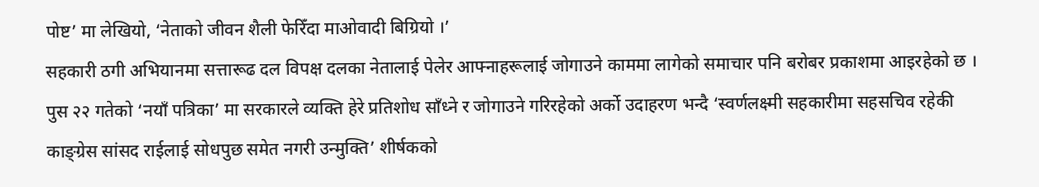पोष्ट’ मा लेखियो, ‘नेताको जीवन शैली फेरिँदा माओवादी बिग्रियो ।’
सहकारी ठगी अभियानमा सत्तारूढ दल विपक्ष दलका नेतालाई पेलेर आफ्नाहरूलाई जोगाउने काममा लागेको समाचार पनि बरोबर प्रकाशमा आइरहेको छ । पुस २२ गतेको ‘नयाँ पत्रिका’ मा सरकारले व्यक्ति हेरे प्रतिशोध साँध्ने र जोगाउने गरिरहेको अर्को उदाहरण भन्दै ‘स्वर्णलक्ष्मी सहकारीमा सहसचिव रहेकी काङ्ग्रेस सांसद राईलाई सोधपुछ समेत नगरी उन्मुक्ति’ शीर्षकको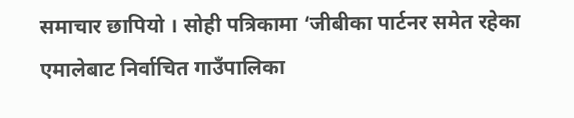समाचार छापियो । सोही पत्रिकामा ‘जीबीका पार्टनर समेत रहेका एमालेबाट निर्वाचित गाउँपालिका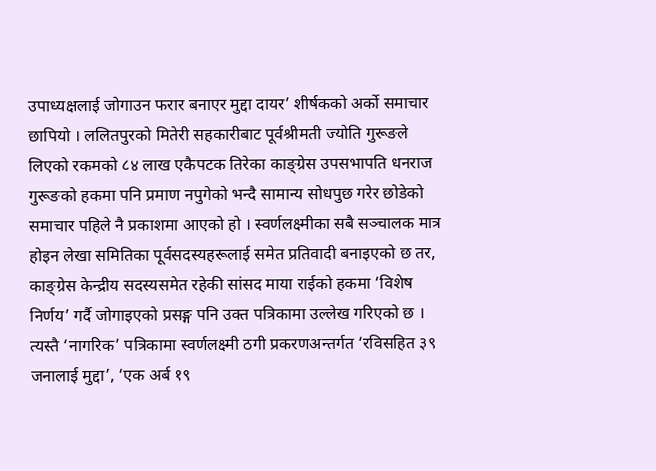उपाध्यक्षलाई जोगाउन फरार बनाएर मुद्दा दायर’ शीर्षकको अर्को समाचार छापियो । ललितपुरको मितेरी सहकारीबाट पूर्वश्रीमती ज्योति गुरूङले लिएको रकमको ८४ लाख एकैपटक तिरेका काङ्ग्रेस उपसभापति धनराज गुरूङको हकमा पनि प्रमाण नपुगेको भन्दै सामान्य सोधपुछ गरेर छोडेको समाचार पहिले नै प्रकाशमा आएको हो । स्वर्णलक्ष्मीका सबै सञ्चालक मात्र होइन लेखा समितिका पूर्वसदस्यहरूलाई समेत प्रतिवादी बनाइएको छ तर, काङ्ग्रेस केन्द्रीय सदस्यसमेत रहेकी सांसद माया राईको हकमा ‘विशेष निर्णय’ गर्दै जोगाइएको प्रसङ्ग पनि उक्त पत्रिकामा उल्लेख गरिएको छ । त्यस्तै ‘नागरिक’ पत्रिकामा स्वर्णलक्ष्मी ठगी प्रकरणअन्तर्गत ‘रविसहित ३९ जनालाई मुद्दा’, ‘एक अर्ब १९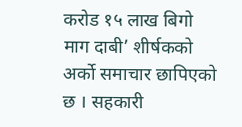करोड १५ लाख बिगो माग दाबी’ शीर्षकको अर्को समाचार छापिएको छ । सहकारी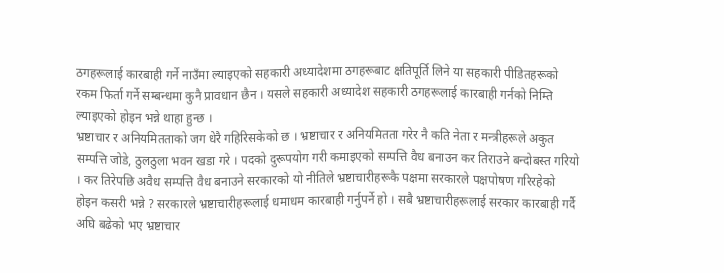ठगहरूलाई कारबाही गर्ने नाउँमा ल्याइएको सहकारी अध्यादेशमा ठगहरूबाट क्षतिपूर्ति लिने या सहकारी पीडितहरूको रकम फिर्ता गर्ने सम्बन्धमा कुनै प्रावधान छैन । यसले सहकारी अध्यादेश सहकारी ठगहरूलाई कारबाही गर्नको निम्ति ल्याइएको होइन भन्ने थाहा हुन्छ ।
भ्रष्टाचार र अनियमितताको जग धेरै गहिरिसकेको छ । भ्रष्टाचार र अनियमितता गरेर नै कति नेता र मन्त्रीहरूले अकुत सम्पत्ति जोडे, ठुलठुला भवन खडा गरे । पदको दुरूपयोग गरी कमाइएको सम्पत्ति वैध बनाउन कर तिराउने बन्दोबस्त गरियो । कर तिरेपछि अवैध सम्पत्ति वैध बनाउने सरकारको यो नीतिले भ्रष्टाचारीहरूकै पक्षमा सरकारले पक्षपोषण गरिरहेको होइन कसरी भन्ने ? सरकारले भ्रष्टाचारीहरूलाई धमाधम कारबाही गर्नुपर्ने हो । सबै भ्रष्टाचारीहरूलाई सरकार कारबाही गर्दै अघि बढेको भए भ्रष्टाचार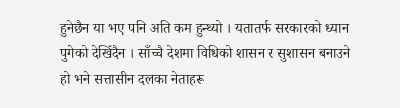हुनेछैन या भए पनि अति कम हुन्थ्यो । यतातर्फ सरकारको ध्यान पुगेको देखिँदैन । साँच्चै देशमा विधिको शासन र सुशासन बनाउने हो भने सत्तासीन दलका नेताहरू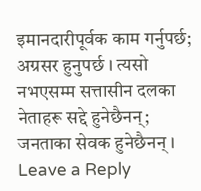इमानदारीपूर्वक काम गर्नुपर्छ; अग्रसर हुनुपर्छ । त्यसो नभएसम्म सत्तासीन दलका नेताहरू सद्दे हुनेछैनन्; जनताका सेवक हुनेछैनन् ।
Leave a Reply